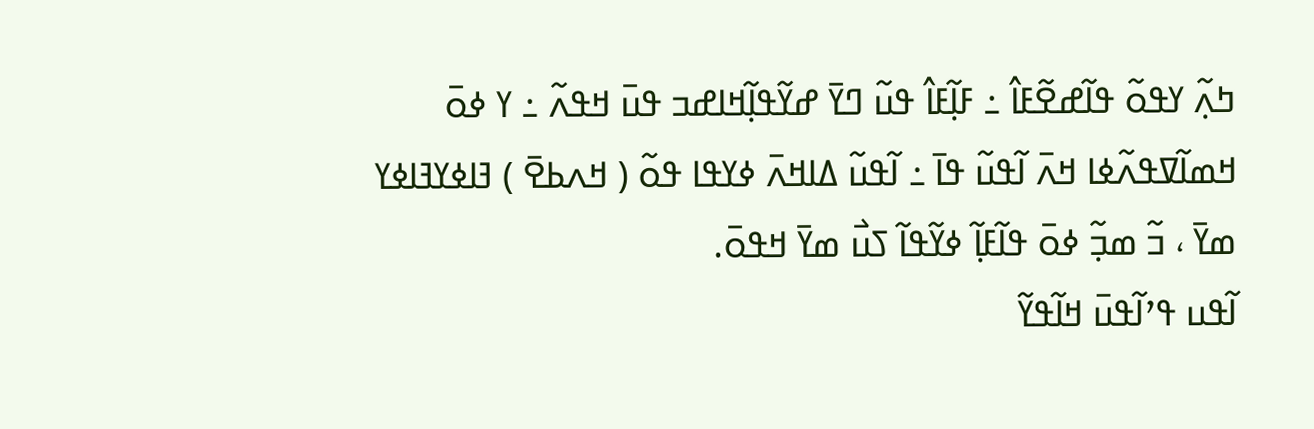ߤߍ߲߬ ߌߟߋ߬ ߟߊ߬ߝߐ߬ߓߊ߮ ߸ ߓߊ߲߬ߓߊ߮ ߟߎ߬ ߣߌ߫ ߝߌ߬ߟߊ߲߬ߞߊߝߏ ߟߎ߫ ߞߟߍ߬ ߸ ߌ ߦߋ߫ ߞߘߊ߬ߜߟߍ߬ߦߊ ߞߍ߫ ߊ߬ߟߎ߬ ߟߊ߫ ߸ ߊ߬ߟߎ߬ ߡߊߞߍ߫ ߦߌߟߊ ߟߋ߬ ( ߞߍߕߐ߫ ) ߔߊߦߌߔߊߦߌ ߘߌ߫ ، ߏ߬ ߘߏ߲߬ ߦߋ߫ ߟߊ߬ߓߊ߲߬ ߦߌ߬ߟߊ߬ ߖߎ߯ ߘߌ߫ ߞߟߋ߫.
ߊ߬ߟߎ ߟߴߊ߬ߟߎ߫ ߞߊ߬ߟߌ߬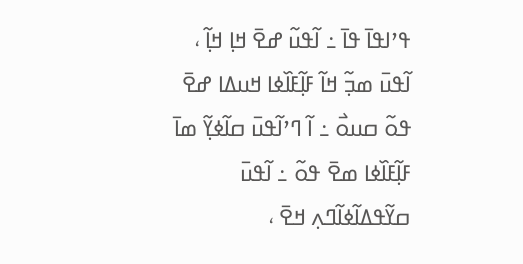ߟߴߊߟߊ߫ ߟߊ߫ ߸ ߊ߬ߟߎ߬ ߝߐ߫ ߞߊ߲ ߞߊ߲߬ ، ߊ߬ߟߎ߫ ߘߏ߲߬ ߞߊ߬ ߓߊ߲߬ߓߊ߰ߦߊ ߞߎߡߊ ߝߐ߫ ߟߋ߬ ߛߎߋ߯ ߸ ߊ߬ ߣߴߊ߬ߟߎ߫ ߛߊ߬ߦߌ߲߬ ߘߊ߫ ߓߊ߲߬ߓߊ߰ߦߊ ߘߐ߫ ߟߋ߬ ߸ ߊ߬ߟߎ߫ ߛߌ߬ߟߡߊ߬ߦߊ߬ߣߍ߲ ߞߐ߫ ،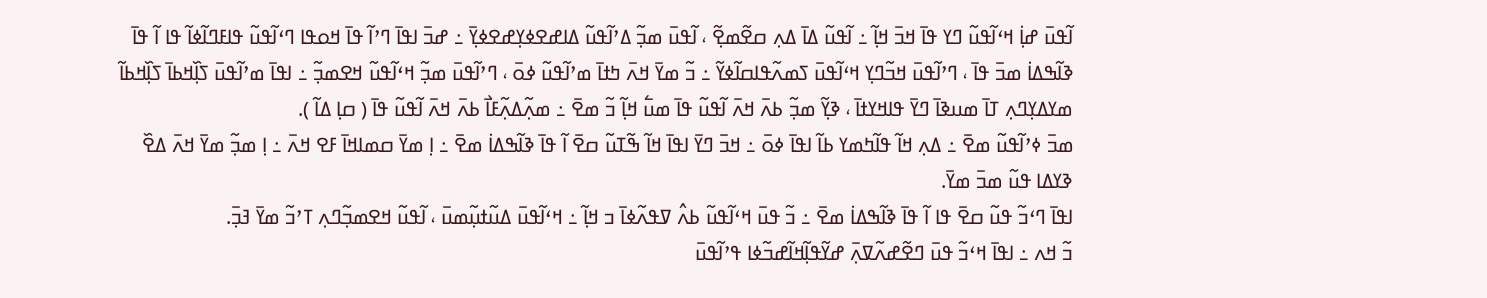ߊ߬ߟߎ߫ ߝߊ߲߭ ߞߵߊ߬ߟߎ߬ ߣߌ ߟߊ߫ ߞߏ߫ ߞߊ߲߬ ߸ ߊ߬ߟߎ߬ ߡߊ߫ ߡߍ߲ ߛߐ߬ߘߐ߲߬ ، ߊ߬ߟߎ߫ ߘߏ߲߬ ߡߴߊ߬ߟߎ߬ ߡߊߝߐߦߌ߲ߝߐߦߌ߲߫ ߸ ߝߏ߫ ߊߟߊ߫ ߣߴߊ߬ ߟߊ߫ ߞߋߟߊ ߣߵߊ߬ߟߎ߬ ߟߊߓߣߊ߬ߦߊ߬ ߟߊ ߊ߬ ߟߊ߫ ߢߊ߬ߒߡߊ߭ ߘߏ߫ ߟߊ߫ ، ߣߴߊ߬ߟߎ߫ ߞߏ߬ߣߌ߲ ߞߵߊ߬ߟߎ߫ ߖߘߍ߬ߟߊߛߊ߬ߦߌ߬ ߸ ߏ߬ ߘߌ߫ ߞߍ߫ ߤߙߊ߫ ߘߴߊ߬ߟߎ߬ ߦߋ߫ ، ߣߴߊ߬ߟߎ߫ ߘߏ߲߬ ߞߵߊ߬ߟߎ߬ ߞߐߘߏ߲߬ ߸ ߊߟߊ߫ ߘߴߊ߬ߟߎ߫ ߖߊ߲߰ߞߕߊ߫ ߖߊ߲߰ߞߕߊ߬ ߘߌߡߌ߲ߣߍ߲ ߠߊ߫ ߘߎߢߊ߫ ߣߌ߫ ߟߊߞߌߙߊ߫ ، ߢߌ߲߬ ߘߏ߲߬ ߕߍ߫ ߞߍ߫ ߊ߬ߟߎ߬ ߟߊ߫ ߘߎ߱ ߞߊ߲߬ ߏ߬ ߘߐ߫ ߸ ߘߍ߲߬ߡߍ߲߬ߓߊ߯ ߕߍ߫ ߞߍ߫ ߊ߬ߟߎ߬ ߟߊ߫ ( ߛߊ߲ ߡߊ߬ ).
ߘߏ߫ ߦߴߊ߬ߟߎ߬ ߘߐ߫ ߸ ߡߍ߲ ߞߊ߬ ߟߊ߬ߤߘߌ ߕߊ߬ ߊߟߊ߫ ߦߋ߫ ߸ ߞߏ߫ ߣߌ߫ ߊߟߊ߫ ߞߊ߬ ߒ߬ߠߎ߬ ߛߐ߫ ߊ߬ ߟߊ߫ ߢߊ߬ߒߡߊ߭ ߘߐ߫ ߸ ߊ߲ ߘߌ߫ ߛߘߊߞߊ߫ ߓߐ ߞߍ߫ ߸ ߊ߲ ߘߏ߲߬ ߘߌ߫ ߞߍ߫ ߡߐ߰ ߢߌߡߊ ߟߎ߬ ߘߏ߫ ߘߌ߫.
ߊߟߊ߫ ߣߵߏ߬ ߟߎ߬ ߛߐ߫ ߟߊ ߊ߬ ߟߊ߫ ߢߊ߬ߒߡߊ߭ ߘߐ߫ ߸ ߏ߬ ߟߎ߫ ߞߵߊ߬ߟߎ߬ ߕߍ߮ ߜߟߍ߬ߦߊ߫ ߏ ߞߊ߲߬ ߸ ߞߵߊ߬ߟߎ߫ ߡߎ߬ߙߎ߲߬ߘߎ߫ ، ߊ߬ߟߎ߬ ߞߐߘߏ߲߬ߣߍ߲ ߠߴߏ߬ ߘߌ߫ ߔߏ߲߫.
ߏ߬ ߞߍ ߸ ߊߟߊ߫ ߞߵߏ߬ ߟߎ߫ ߣߐ߬ߝߍ߬ߜߍ߲߫ ߝߌ߬ߟߊ߲߬ߞߊ߬ߝߏ߬ߦߊ ߟߴߊ߬ߟߎ߫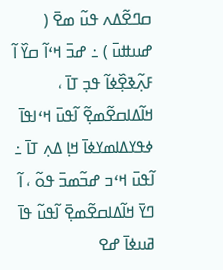ߛߣߐ߬ߡߍ ߟߎ߬ ߘߐ߫ ( ߝߎߚߎ߫ ) ߸ ߝߏ߫ ߞߵߊ߬ ߛߌ߰ ߊ߬ ߓߍ߲߬ߢߐ߲߰ߦߊ߬ ߟߏ߲ ߠߊ߫ ، ߞߊ߬ߡߊߛߐ߬ߘߐ߲߬ ߊ߬ߟߎ߫ ߞߵߊߟߊ߫ ߦߟߌߡߊߘߌߦߊ߫ ߞߊ߲ ߡߍ߲ ߠߊ߫ ߸ ߊ߬ߟߎ߫ ߞߵߏ ߝߏ߬ߘߏ߫ ߟߋ߬ ، ߊ߬ ߣߌ߫ ߞߊ߬ߡߊߛߐ߬ߘߐ߲߫ ߊ߬ߟߎ߬ ߟߊ߫ ߥߎߦߊ߫ ߝߐ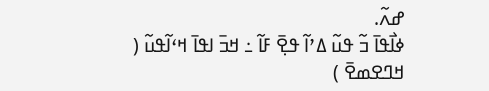ߝߍ߬.
ߦߊ߯ߟߊ߫ ߏ߬ ߟߎ߬ ߡߴߊ߬ ߟߐ߲߫ ߓߊ߬ ߸ ߞߏ߫ ߊߟߊ߫ ߞߵߊ߬ߟߎ߬ ( ߞߣߐߘߐ߫ )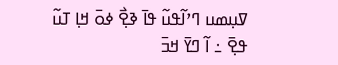ߜߎ߲ߘߎ ߣߴߊ߬ߟߎ߬ ߟߊ߫ ߢߐ߲߯ ߦߋ߫ ߞߊ߲ ߠߎ߬ ߟߐ߲߫ ߸ ߊ߬ ߣߌ߫ ߞߏ߫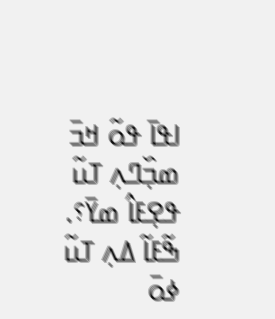ߊߟߊ߫ ߟߋ߬ ߞߏ߫ ߘߏ߲߰ߣߍ߲ ߠߎ߬ ߟߐ߲ߓߊ߮ ߘߌ߫؟.
ߒ߬ߓߊ߬ ߡߍ߲ ߠߎ߬ ߦߋ߫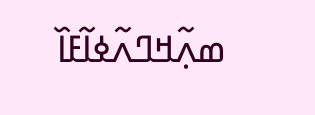ߘߍ߲߬ߞߣߍ߬ߦߊ߬ߓߊ߰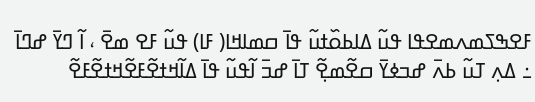ߓߐߒߖߘߍߘߐߟߊ ߟߎ߬ ߡߊߕߋ߰ߙߎ߬ ߟߊ߫ ߛߘߊߞߊ( ߓߊ) ߟߎ߬ ߓߐ ߘߐ߫ ، ߊ߬ ߣߌ߫ ߝߣߊ߫ ߸ ߡߍ߲ ߠߎ߬ ߕߍ߫ ߝߏߦߌ߫ ߛߐ߬ߘߐ߲߬ ߠߊ߫ ߝߏ߫ ߊ߬ߟߎ߬ ߟߊ߫ ߡߊ߬ߞߙߐ߬ߓߐ߬ߞߙߐ߬ߓߐ߬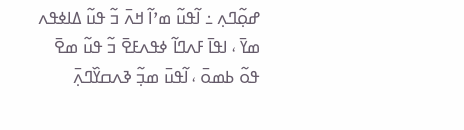ߝߋ߲߬ߣߍ߲ ߸ ߊ߬ߟߎ߬ ߘߴߊ߬ ߞߍ߫ ߏ߬ ߟߎ߬ ߡߊߦߟߍ ߘߌ߫ ، ߊߟߊ߫ ߓߍߣߊ߬ ߦߟߍߓߐ߫ ߏ߬ ߟߎ߬ ߘߐ߫ ߟߋ߬ ߕߘߋ߫ ، ߊ߬ߟߎ߫ ߘߏ߲߬ ߢߍߛߌ߰ߣߍ߲߫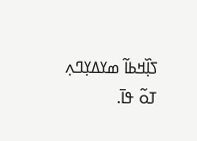ߖߊ߲߰ߞߕߊ߬ ߘߌߡߌ߲ߣߍ߲ ߠߋ߬ ߟߊ߫.